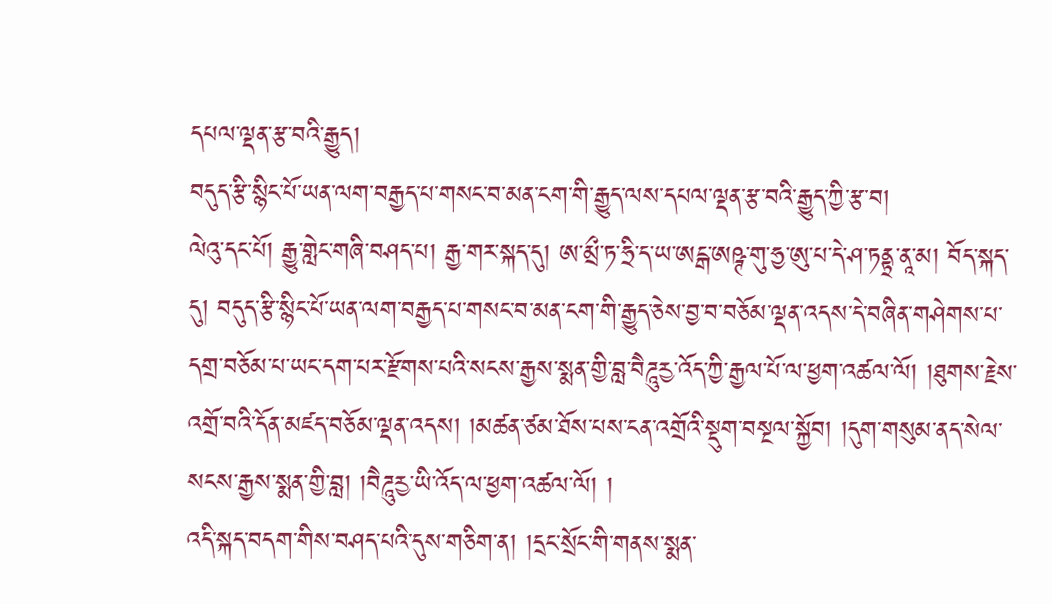དཔལ་ལྡན་རྩ་བའི་རྒྱུད།
བདུད་རྩི་སྙིང་པོ་ཡན་ལག་བརྒྱད་པ་གསང་བ་མན་ངག་གི་རྒྱུད་ལས་དཔལ་ལྡན་རྩ་བའི་རྒྱུད་ཀྱི་རྩ་བ།
ལེའུ་དང་པོ། རྒྱུ་གླེང་གཞི་བཤད་པ། རྒྱ་གར་སྐད་དུ། ཨ་མྲྀ་ཏ་ཧྲི་ད་ཡ་ཨངྒ་ཨཥྚ་གུ་ཧྱ་ཨུ་པ་དེ་ཤ་ཏནྟྲ་ནཱ་མ། བོད་སྐད་དུ། བདུད་རྩི་སྙིང་པོ་ཡན་ལག་བརྒྱད་པ་གསང་བ་མན་ངག་གི་རྒྱུད་ཅེས་བྱ་བ་བཅོམ་ལྡན་འདས་དེ་བཞིན་གཤེགས་པ་དགྲ་བཅོམ་པ་ཡང་དག་པར་རྫོགས་པའི་སངས་རྒྱས་སྨན་གྱི་བླ་བཻཌཱུརྱ་འོད་ཀྱི་རྒྱལ་པོ་ལ་ཕྱག་འཚལ་ལོ། །ཐུགས་རྗེས་འགྲོ་བའི་དོན་མཛད་བཅོམ་ལྡན་འདས། །མཚན་ཙམ་ཐོས་པས་ངན་འགྲོའི་སྡུག་བསྔལ་སྐྱོབ། །དུག་གསུམ་ནད་སེལ་སངས་རྒྱས་སྨན་གྱི་བླ། །བཻཌཱུརྱ་ཡི་འོད་ལ་ཕྱག་འཚལ་ལོ། །
འདི་སྐད་བདག་གིས་བཤད་པའི་དུས་གཅིག་ན། །དྲང་སྲོང་གི་གནས་སྨན་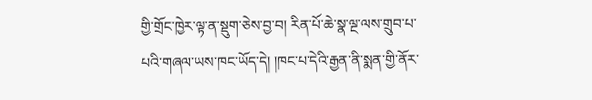གྱི་གྲོང་ཁྱེར་ལྟ་ན་སྡུག་ཅེས་བྱ་བ། རིན་པོ་ཆེ་སྣ་ལྔ་ལས་གྲུབ་པ་པའི་གཞལ་ཡས་ཁང་ཡོད་དེ། །ཁང་པ་དེའི་རྒྱན་ནི་སྨན་གྱི་ནོར་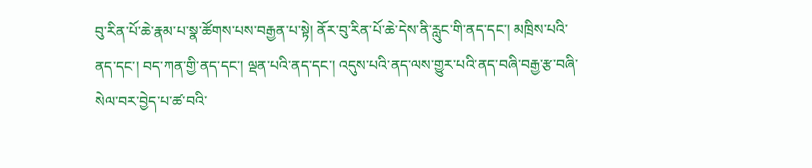བུ་རིན་པོ་ཆེ་རྣམ་པ་སྣ་ཚོགས་པས་བརྒྱན་པ་སྟེ། ནོར་བུ་རིན་པོ་ཆེ་དེས་ནི་རླུང་གི་ནད་དང་། མཁྲིས་པའི་ནད་དང་། བད་ཀན་གྱི་ནད་དང་། ལྡན་པའི་ནད་དང་། འདུས་པའི་ནད་ལས་གྱུར་པའི་ནད་བཞི་བརྒྱ་རྩ་བཞི་སེལ་བར་བྱེད་པ་ཚ་བའི་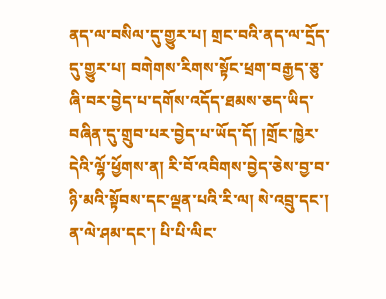ནད་ལ་བསིལ་དུ་གྱུར་པ། གྲང་བའི་ནད་ལ་དྲོད་དུ་གྱུར་པ། བགེགས་རིགས་སྟོང་ཕྲག་བརྒྱད་ཅུ་ཞི་བར་བྱེད་པ་དགོས་འདོད་ཐམས་ཅད་ཡིད་བཞིན་དུ་གྲུབ་པར་བྱེད་པ་ཡོད་དོ། །གྲོང་ཁྱེར་དེའི་ལྷོ་ཕྱོགས་ན། རི་བོ་འབིགས་བྱེད་ཅེས་བྱ་བ་ཉི་མའི་སྟོབས་དང་ལྡན་པའི་རི་ལ། སེ་འབྲུ་དང་། ན་ལེ་ཤམ་དང་། པི་པི་ལིང་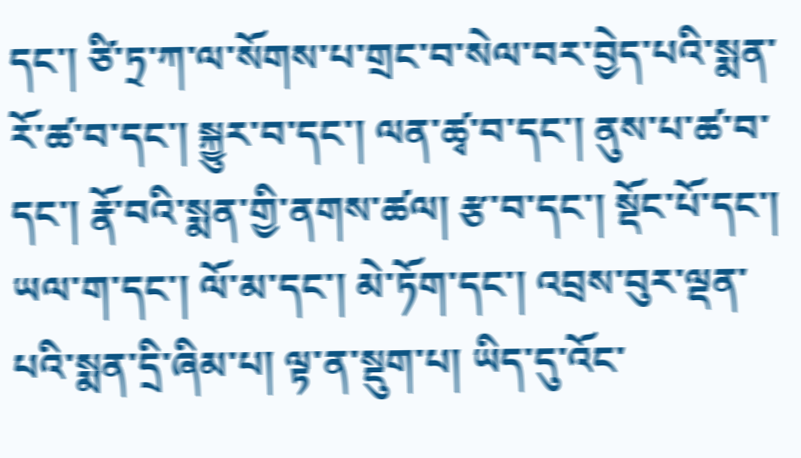དང་། ཙི་ཏྲ་ཀ་ལ་སོགས་པ་གྲང་བ་སེལ་བར་བྱེད་པའི་སྨན་རོ་ཚ་བ་དང་། སྐྱུར་བ་དང་། ལན་ཚྭ་བ་དང་། ནུས་པ་ཚ་བ་དང་། རྣོ་བའི་སྨན་གྱི་ནགས་ཚལ། རྩ་བ་དང་། སྡོང་པོ་དང་། ཡལ་ག་དང་། ལོ་མ་དང་། མེ་ཏོག་དང་། འབྲས་བུར་ལྡན་པའི་སྨན་དྲི་ཞིམ་པ། ལྟ་ན་སྡུག་པ། ཡིད་དུ་འོང་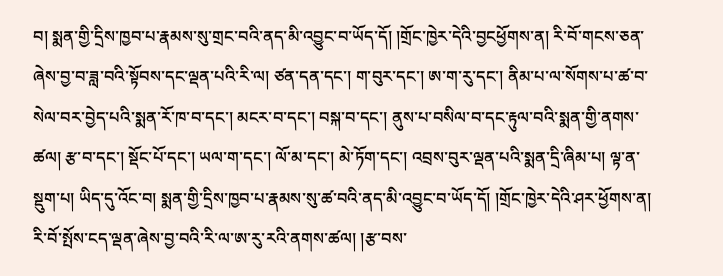བ། སྨན་གྱི་དྲིས་ཁྱབ་པ་རྣམས་སུ་གྲང་བའི་ནད་མི་འབྱུང་བ་ཡོད་དོ། །གྲོང་ཁྱེར་དེའི་བྱངཕྱོགས་ན། རི་བོ་གངས་ཅན་ཞེས་བྱ་བ་ཟླ་བའི་སྟོབས་དང་ལྡན་པའི་རི་ལ། ཙན་དན་དང་། ག་བུར་དང་། ཨ་ག་རུ་དང་། ནིམ་པ་ལ་སོགས་པ་ཚ་བ་སེལ་བར་བྱེད་པའི་སྨན་རོ་ཁ་བ་དང་། མངར་བ་དང་། བསྐ་བ་དང་། ནུས་པ་བསིལ་བ་དང་རྟུལ་བའི་སྨན་གྱི་ནགས་ཚལ། རྩ་བ་དང་། སྡོང་པོ་དང་། ཡལ་ག་དང་། ལོ་མ་དང་། མེ་ཏོག་དང་། འབྲས་བུར་ལྡན་པའི་སྨན་དྲི་ཞིམ་པ། ལྟ་ན་སྡུག་པ། ཡིད་དུ་འོང་བ། སྨན་གྱི་དྲིས་ཁྱབ་པ་རྣམས་སུ་ཚ་བའི་ནད་མི་འབྱུང་བ་ཡོད་དོ། །གྲོང་ཁྱེར་དེའི་ཤར་ཕྱོགས་ན། རི་བོ་སྤོས་ངད་ལྡན་ཞེས་བྱ་བའི་རི་ལ་ཨ་རུ་རའི་ནགས་ཚལ། །རྩ་བས་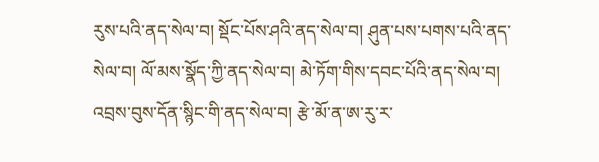རུས་པའི་ནད་སེལ་བ། སྡོང་པོས་ཤའི་ནད་སེལ་བ། ཤུན་པས་པགས་པའི་ནད་སེལ་བ། ལོ་མས་སྣོད་ཀྱི་ནད་སེལ་བ། མེ་ཏོག་གིས་དབང་པོའི་ནད་སེལ་བ། འབྲས་བུས་དོན་སྙིང་གི་ནད་སེལ་བ། རྩེ་མོ་ན་ཨ་རུ་ར་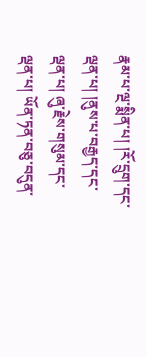རྣམ་པ་ལྔ་སྨིན་པ། །རོ་དྲུག་དང་ལྡན་པ། །ནུས་པ་བརྒྱད་དང་ལྡན་པ། ཞུ་རྗེས་གསུམ་དང་ལྡན་པ། ཡོན་ཏན་བཅུ་བདུན་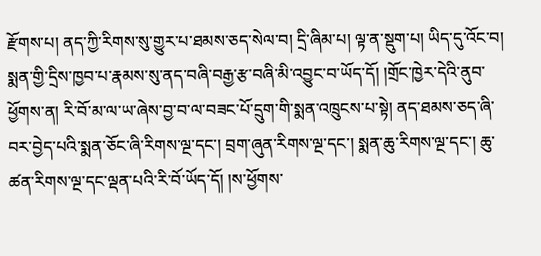རྫོགས་པ། ནད་ཀྱི་རིགས་སུ་གྱུར་པ་ཐམས་ཅད་སེལ་བ། དྲི་ཞིམ་པ། ལྟ་ན་སྡུག་པ། ཡིད་དུ་འོང་བ། སྨན་གྱི་དྲིས་ཁྱབ་པ་རྣམས་སུ་ནད་བཞི་བརྒྱ་རྩ་བཞི་མི་འབྱུང་བ་ཡོད་དོ། །གྲོང་ཁྱེར་དེའི་ནུབ་ཕྱོགས་ན། རི་བོ་མ་ལ་ཡ་ཞེས་བྱ་བ་ལ་བཟང་པོ་དྲུག་གི་སྨན་འཁྲུངས་པ་སྟེ། ནད་ཐམས་ཅད་ཞི་བར་བྱེད་པའི་སྨན་ཅོང་ཞི་རིགས་ལྔ་དང་། བྲག་ཞུན་རིགས་ལྔ་དང་། སྨན་ཆུ་རིགས་ལྔ་དང་། ཆུ་ཚན་རིགས་ལྔ་དང་ལྡན་པའི་རི་བོ་ཡོད་དོ། །ས་ཕྱོགས་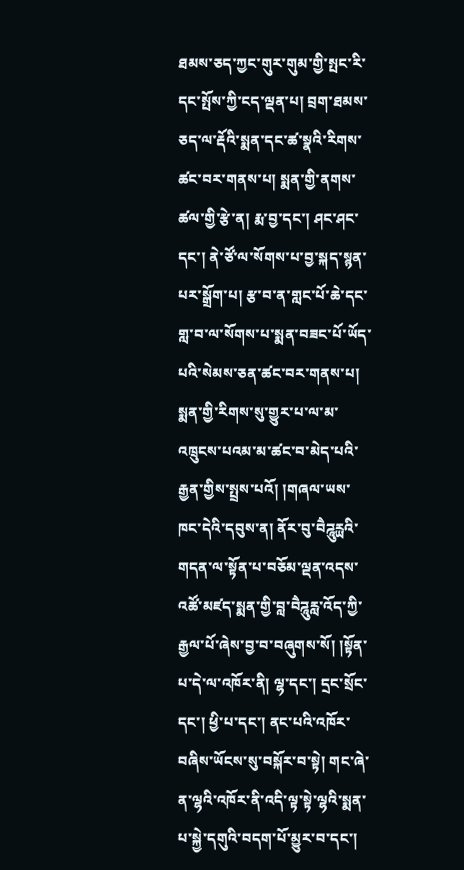ཐམས་ཅད་ཀྱང་གུར་གུམ་གྱི་སྤང་རི་དང་སྤོས་ཀྱི་ངད་ལྡན་པ། བྲག་ཐམས་ཅད་ལ་རྡོའི་སྨན་དང་ཚ་སྣའི་རིགས་ཚང་བར་གནས་པ། སྨན་གྱི་ནགས་ཚལ་གྱི་རྩེ་ན། རྨ་བྱ་དང་། ཤང་ཤང་དང་། ནེ་ཙོ་ལ་སོགས་པ་བྱ་སྐད་སྙན་པར་སྒྲོག་པ། རྩ་བ་ན་གླང་པོ་ཆེ་དང་གླ་བ་ལ་སོགས་པ་སྨན་བཟང་པོ་ཡོད་པའི་སེམས་ཅན་ཚང་བར་གནས་པ། སྨན་གྱི་རིགས་སུ་གྱུར་པ་ལ་མ་འཁྲུངས་པའམ་མ་ཚང་བ་མེད་པའི་རྒྱན་གྱིས་སྤྲས་པའོ། །གཞལ་ཡས་ཁང་དེའི་དབུས་ན། ནོར་བུ་བཻཌཱུརྻའི་གདན་ལ་སྟོན་པ་བཅོམ་ལྡན་འདས་འཚོ་མཛད་སྨན་གྱི་བླ་བཻཌཱུརླ་འོད་ཀྱི་རྒྱལ་པོ་ཞེས་བྱ་བ་བཞུགས་སོ། །སྟོན་པ་དེ་ལ་འཁོར་ནི། ལྷ་དང་། དྲང་སྲོང་དང་། ཕྱི་པ་དང་། ནང་པའི་འཁོར་བཞིས་ཡོངས་སུ་བསྐོར་བ་སྟེ། གང་ཞེ་ན་ལྷའི་འཁོར་ནི་འདི་ལྟ་སྟེ་ལྷའི་སྨན་པ་སྐྱེ་དགུའི་བདག་པོ་མྱུར་བ་དང་།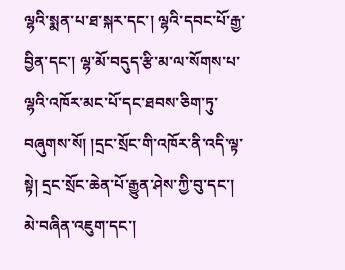ལྷའི་སྨན་པ་ཐ་སྐར་དང་། ལྷའི་དབང་པོ་རྒྱ་བྱིན་དང་། ལྷ་མོ་བདུད་རྩི་མ་ལ་སོགས་པ་ལྷའི་འཁོར་མང་པོ་དང་ཐབས་ཅིག་ཏུ་བཞུགས་སོ། །དྲང་སྲོང་གི་འཁོར་ནི་འདི་ལྟ་སྟེ། དྲང་སྲོང་ཆེན་པོ་རྒྱུན་ཤེས་ཀྱི་བུ་དང་། མེ་བཞིན་འཇུག་དང་།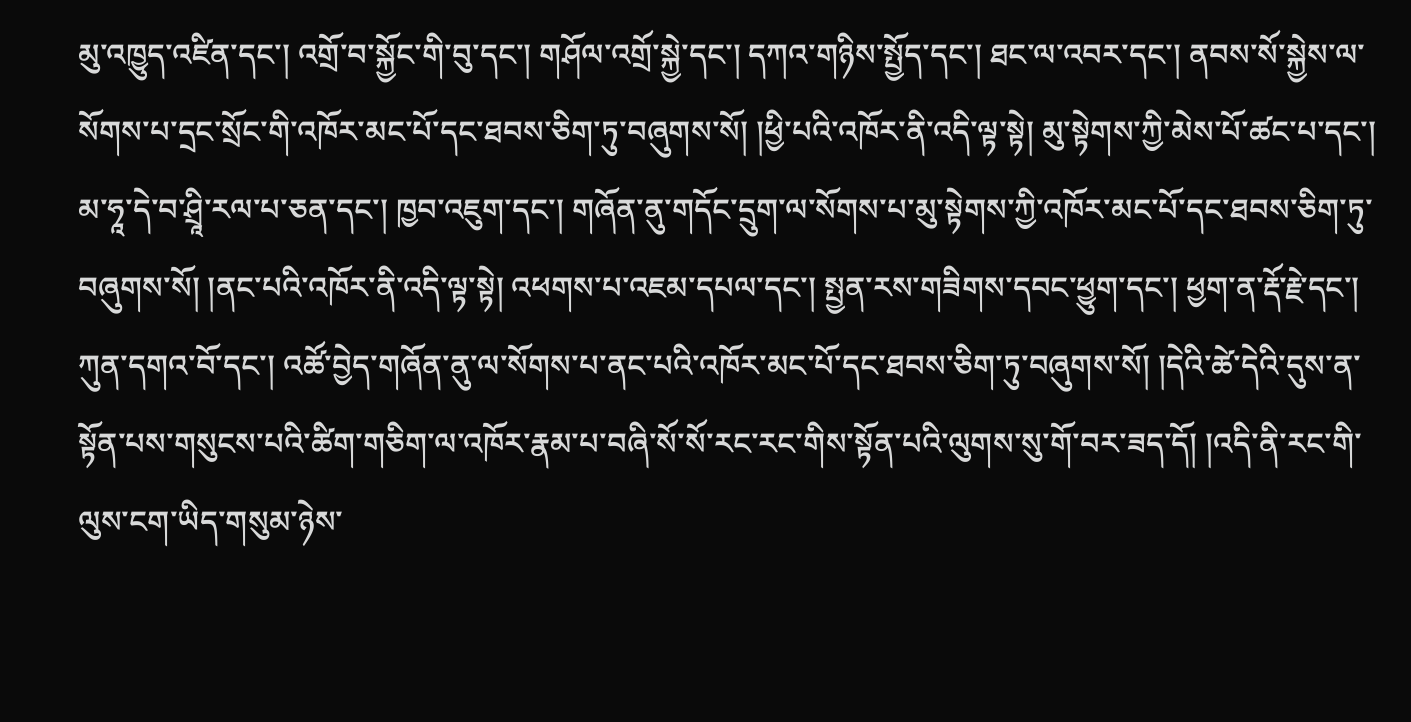མུ་འཁྱུད་འཛིན་དང་། འགྲོ་བ་སྐྱོང་གི་བུ་དང་། གཤོལ་འགྲོ་སྐྱེ་དང་། དཀའ་གཉིས་སྤྱོད་དང་། ཐང་ལ་འབར་དང་། ནབས་སོ་སྐྱེས་ལ་སོགས་པ་དྲང་སྲོང་གི་འཁོར་མང་པོ་དང་ཐབས་ཅིག་ཏུ་བཞུགས་སོ། །ཕྱི་པའི་འཁོར་ནི་འདི་ལྟ་སྟེ། མུ་སྟེགས་ཀྱི་མེས་པོ་ཚང་པ་དང་། མ་ཧཱ་དེ་བ་ཤྲཱི་རལ་པ་ཅན་དང་། ཁྱབ་འཇུག་དང་། གཞོན་ནུ་གདོང་དྲུག་ལ་སོགས་པ་མུ་སྟེགས་ཀྱི་འཁོར་མང་པོ་དང་ཐབས་ཅིག་ཏུ་བཞུགས་སོ། །ནང་པའི་འཁོར་ནི་འདི་ལྟ་སྟེ། འཕགས་པ་འཇམ་དཔལ་དང་། སྤྱན་རས་གཟིགས་དབང་ཕྱུག་དང་། ཕྱག་ན་རྡོ་རྗེ་དང་། ཀུན་དགའ་བོ་དང་། འཚོ་བྱེད་གཞོན་ནུ་ལ་སོགས་པ་ནང་པའི་འཁོར་མང་པོ་དང་ཐབས་ཅིག་ཏུ་བཞུགས་སོ། །དེའི་ཚེ་དེའི་དུས་ན་སྟོན་པས་གསུངས་པའི་ཚིག་གཅིག་ལ་འཁོར་རྣམ་པ་བཞི་སོ་སོ་རང་རང་གིས་སྟོན་པའི་ལུགས་སུ་གོ་བར་ཟད་དོ། །འདི་ནི་རང་གི་ལུས་ངག་ཡིད་གསུམ་ཉེས་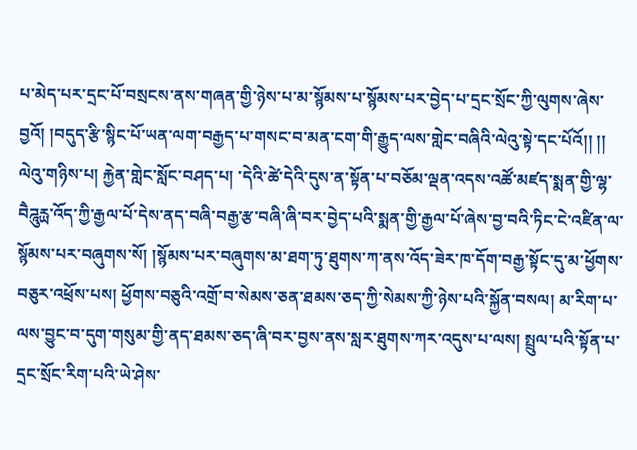པ་མེད་པར་དྲང་པོ་བསྲངས་ནས་གཞན་གྱི་ཉེས་པ་མ་སྙོམས་པ་སྙོམས་པར་བྱེད་པ་དྲང་སྲོང་ཀྱི་ལུགས་ཞེས་བྱའོ། །བདུད་རྩི་སྙིང་པོ་ཡན་ལག་བརྒྱད་པ་གསང་བ་མན་ངག་གི་རྒྱུད་ལས་གླེང་བཞིའི་ལེའུ་སྟེ་དང་པོའོ།། །།
ལེའུ་གཉིས་པ། རྐྱེན་གླེང་སློང་བཤད་པ། ་དེའི་ཚེ་དེའི་དུས་ན་སྟོན་པ་བཅོམ་ལྡན་འདས་འཚོ་མཛད་སྨན་གྱི་ལྷ་བཻཌཱུརྻ་འོད་ཀྱི་རྒྱལ་པོ་དེས་ནད་བཞི་བརྒྱ་རྩ་བཞི་ཞི་བར་བྱེད་པའི་སྨན་གྱི་རྒྱལ་པོ་ཞེས་བྱ་བའི་ཏིང་ངེ་འཛིན་ལ་སྙོམས་པར་བཞུགས་སོ། །སྙོམས་པར་བཞུགས་མ་ཐག་ཏུ་ཐུགས་ཀ་ནས་འོད་ཟེར་ཁ་དོག་བརྒྱ་སྟོང་དུ་མ་ཕྱོགས་བཅུར་འཕྲོས་པས། ཕྱོགས་བཅུའི་འགྲོ་བ་སེམས་ཅན་ཐམས་ཅད་ཀྱི་སེམས་ཀྱི་ཉེས་པའི་སྐྱོན་བསལ། མ་རིག་པ་ལས་བྱུང་བ་དུག་གསུམ་གྱི་ནད་ཐམས་ཅད་ཞི་བར་བྱས་ནས་སླར་ཐུགས་ཀར་འདུས་པ་ལས། སྤྲུལ་པའི་སྟོན་པ་དྲང་སྲོང་རིག་པའི་ཡེ་ཤེས་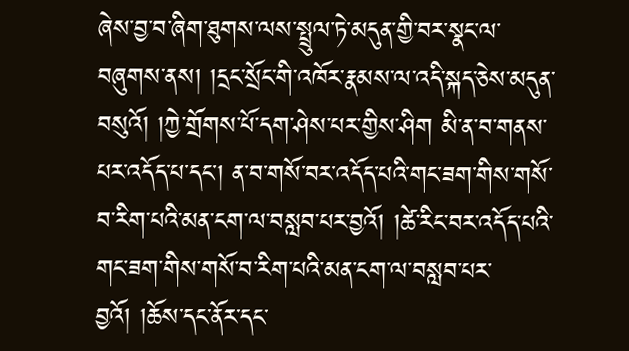ཞེས་བྱ་བ་ཞིག་ཐུགས་ལས་སྤྲུལ་ཏེ་མདུན་གྱི་བར་སྣང་ལ་བཞུགས་ནས། །དྲང་སྲོང་གི་འཁོར་རྣམས་ལ་འདི་སྐད་ཅེས་མདུན་བསུའོ། །ཀྱེ་གྲོགས་པོ་དག་ཤེས་པར་གྱིས་ཤིག མི་ན་བ་གནས་པར་འདོད་པ་དང་། ན་བ་གསོ་བར་འདོད་པའི་གང་ཟག་གིས་གསོ་བ་རིག་པའི་མན་ངག་ལ་བསླབ་པར་བྱའོ། །ཚེ་རིང་བར་འདོད་པའི་གང་ཟག་གིས་གསོ་བ་རིག་པའི་མན་ངག་ལ་བསླབ་པར་བྱའོ། །ཆོས་དང་ནོར་དང་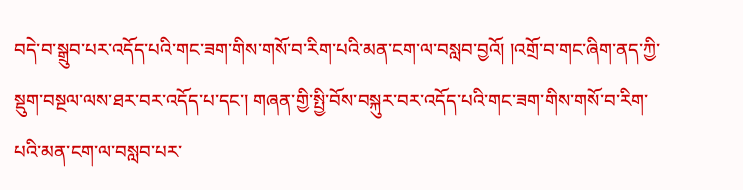བདེ་བ་སྒྲུབ་པར་འདོད་པའི་གང་ཟག་གིས་གསོ་བ་རིག་པའི་མན་ངག་ལ་བསླབ་བྱའོ། །འགྲོ་བ་གང་ཞིག་ནད་ཀྱི་སྡུག་བསྔལ་ལས་ཐར་བར་འདོད་པ་དང་། གཞན་གྱི་སྤྱི་བོས་བསྐུར་བར་འདོད་པའི་གང་ཟག་གིས་གསོ་བ་རིག་པའི་མན་ངག་ལ་བསླབ་པར་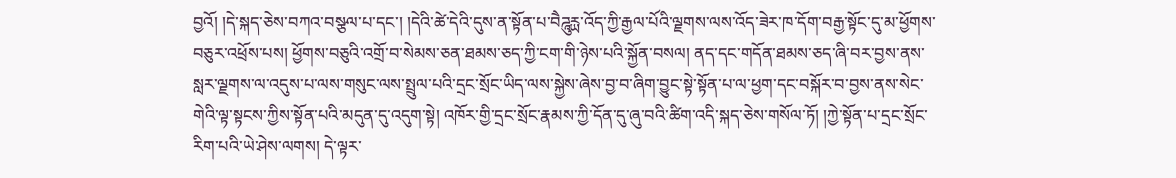བྱའོ། །དེ་སྐད་ཅེས་བཀའ་བསྩལ་པ་དང་། །དེའི་ཚེ་དེའི་དུས་ན་སྟོན་པ་བཻཌཱུརྻ་འོད་ཀྱི་རྒྱལ་པོའི་ལྗགས་ལས་འོད་ཟེར་ཁ་དོག་བརྒྱ་སྟོང་དུ་མ་ཕྱོགས་བཅུར་འཕྲོས་པས། ཕྱོགས་བཅུའི་འགྲོ་བ་སེམས་ཅན་ཐམས་ཅད་ཀྱི་ངག་གི་ཉེས་པའི་སྐྱོན་བསལ། ནད་དང་གདོན་ཐམས་ཅད་ཞི་བར་བྱས་ནས་སླར་ལྗགས་ལ་འདུས་པ་ལས་གསུང་ལས་སྤྲུལ་པའི་དྲང་སྲོང་ཡིད་ལས་སྐྱེས་ཞེས་བྱ་བ་ཞིག་བྱུང་སྟེ་སྟོན་པ་ལ་ཕྱག་དང་བསྐོར་བ་བྱས་ནས་སེང་གེའི་ལྟ་སྟངས་ཀྱིས་སྟོན་པའི་མདུན་དུ་འདུག་སྟེ། འཁོར་གྱི་དྲང་སྲོང་རྣམས་ཀྱི་དོན་དུ་ཞུ་བའི་ཚིག་འདི་སྐད་ཅེས་གསོལ་ཏོ། །ཀྱེ་སྟོན་པ་དྲང་སྲོང་རིག་པའི་ཡེ་ཤེས་ལགས། དེ་ལྟར་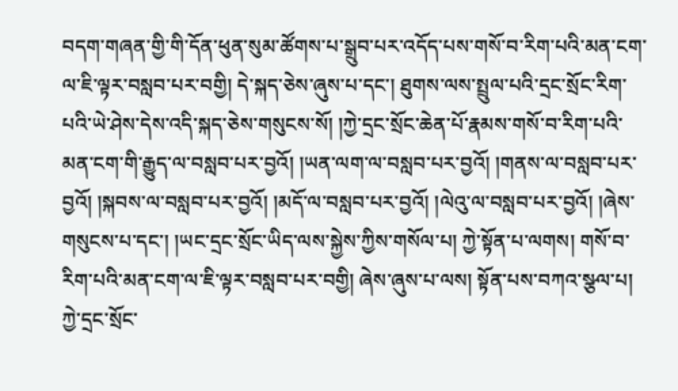བདག་གཞན་གྱི་གི་དོན་ཕུན་སུམ་ཚོགས་པ་སྒྲུབ་པར་འདོད་པས་གསོ་བ་རིག་པའི་མན་ངག་ལ་ཇི་ལྟར་བསླབ་པར་བགྱི། དེ་སྐད་ཅེས་ཞུས་པ་དང་། ཐུགས་ལས་སྤྲུལ་པའི་དྲང་སྲོང་རིག་པའི་ཡེ་ཤེས་དེས་འདི་སྐད་ཅེས་གསུངས་སོ། །ཀྱེ་དྲང་སྲོང་ཆེན་པོ་རྣམས་གསོ་བ་རིག་པའི་མན་ངག་གི་རྒྱུད་ལ་བསླབ་པར་བྱའོ། །ཡན་ལག་ལ་བསླབ་པར་བྱའོ། །གནས་ལ་བསླབ་པར་བྱའོ། །སྐབས་ལ་བསླབ་པར་བྱའོ། །མདོ་ལ་བསླབ་པར་བྱའོ། །ལེའུ་ལ་བསླབ་པར་བྱའོ། །ཞེས་གསུངས་པ་དང་། །ཡང་དྲང་སྲོང་ཡིད་ལས་སྐྱེས་ཀྱིས་གསོལ་པ། ཀྱེ་སྟོན་པ་ལགས། གསོ་བ་རིག་པའི་མན་ངག་ལ་ཇི་ལྟར་བསླབ་པར་བགྱི། ཞེས་ཞུས་པ་ལས། སྟོན་པས་བཀའ་སྩལ་པ། ཀྱེ་དྲང་སྲོང་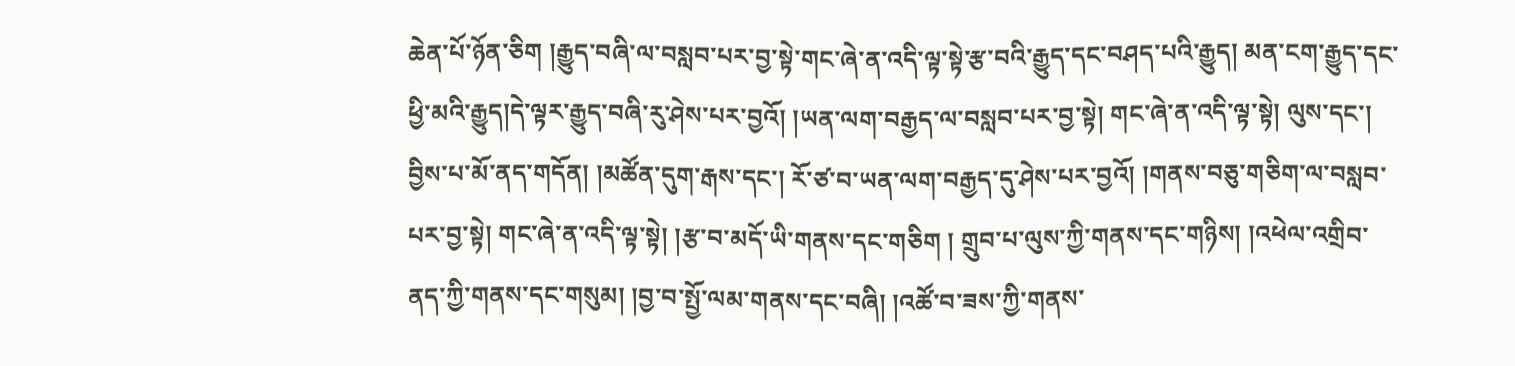ཆེན་པོ་ཉོན་ཅིག །རྒྱུད་བཞི་ལ་བསླབ་པར་བྱ་སྟེ་གང་ཞེ་ན་འདི་ལྟ་སྟེ་རྩ་བའི་རྒྱུད་དང་བཤད་པའི་རྒྱུད། མན་ངག་རྒྱུད་དང་ཕྱི་མའི་རྒྱུད།དེ་ལྟར་རྒྱུད་བཞི་རུ་ཤེས་པར་བྱའོ། །ཡན་ལག་བརྒྱད་ལ་བསླབ་པར་བྱ་སྟེ། གང་ཞེ་ན་འདི་ལྟ་སྟེ། ལུས་དང་། བྱིས་པ་མོ་ནད་གདོན། །མཚོན་དུག་རྒས་དང་། རོ་ཙ་བ་ཡན་ལག་བརྒྱད་དུ་ཤེས་པར་བྱའོ། །གནས་བཅུ་གཅིག་ལ་བསླབ་པར་བྱ་སྟེ། གང་ཞེ་ན་འདི་ལྟ་སྟེ། །རྩ་བ་མདོ་ཡི་གནས་དང་གཅིག ། གྲུབ་པ་ལུས་ཀྱི་གནས་དང་གཉིས། །འཕེལ་འགྲིབ་ནད་ཀྱི་གནས་དང་གསུམ། །བྱ་བ་སྤྱོ་ལམ་གནས་དང་བཞི། །འཚོ་བ་ཟས་ཀྱི་གནས་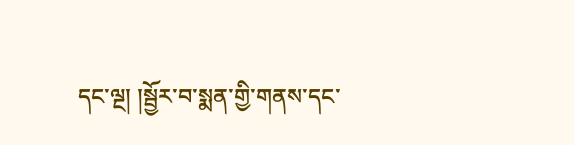དང་ལྔ། །སྦྱོར་བ་སྨན་གྱི་གནས་དང་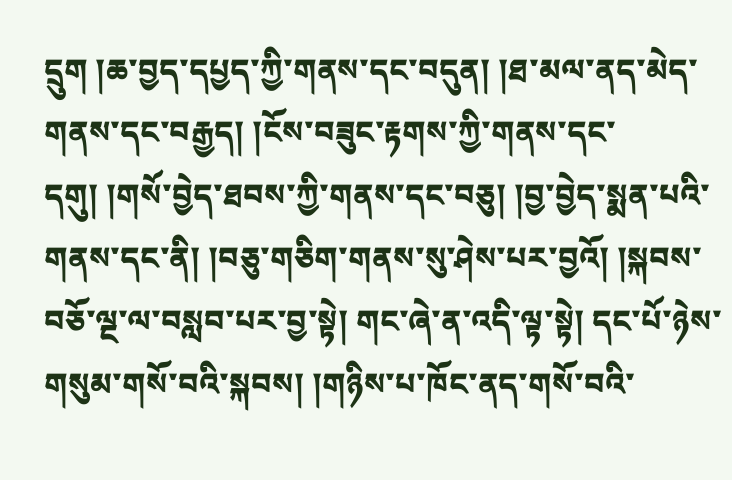དྲུག །ཆ་བྱད་དཔྱད་ཀྱི་གནས་དང་བདུན། །ཐ་མལ་ནད་མེད་གནས་དང་བརྒྱད། །ངོས་བཟུང་རྟགས་ཀྱི་གནས་དང་དགུ། །གསོ་བྱེད་ཐབས་ཀྱི་གནས་དང་བཅུ། །བྱ་བྱེད་སྨན་པའི་གནས་དང་ནི། །བཅུ་གཅིག་གནས་སུ་ཤེས་པར་བྱའོ། །སྐབས་བཅོ་ལྔ་ལ་བསླབ་པར་བྱ་སྟེ། གང་ཞེ་ན་འདི་ལྟ་སྟེ། དང་པོ་ཉེས་གསུམ་གསོ་བའི་སྐབས། །གཉིས་པ་ཁོང་ནད་གསོ་བའི་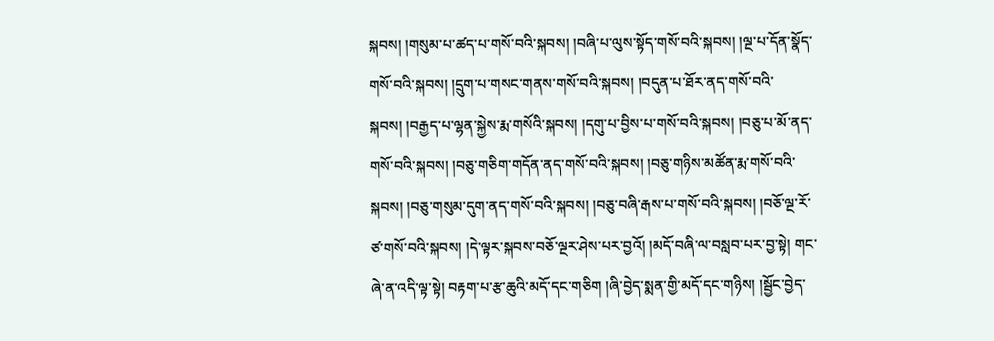སྐབས། །གསུམ་པ་ཚད་པ་གསོ་བའི་སྐབས། །བཞི་པ་ལུས་སྟོད་གསོ་བའི་སྐབས། །ལྔ་པ་དོན་སྣོད་གསོ་བའི་སྐབས། །དྲུག་པ་གསང་གནས་གསོ་བའི་སྐབས། །བདུན་པ་ཐོར་ནད་གསོ་བའི་སྐབས། །བརྒྱད་པ་ལྷན་སྐྱེས་རྨ་གསོའི་སྐབས། །དགུ་པ་བྱིས་པ་གསོ་བའི་སྐབས། །བཅུ་པ་མོ་ནད་གསོ་བའི་སྐབས། །བཅུ་གཅིག་གདོན་ནད་གསོ་བའི་སྐབས། །བཅུ་གཉིས་མཚོན་རྨ་གསོ་བའི་སྐབས། །བཅུ་གསུམ་དུག་ནད་གསོ་བའི་སྐབས། །བཅུ་བཞི་རྒས་པ་གསོ་བའི་སྐབས། །བཅོ་ལྔ་རོ་ཙ་གསོ་བའི་སྐབས། །དེ་ལྟར་སྐབས་བཅོ་ལྔར་ཤེས་པར་བྱའོ། །མདོ་བཞི་ལ་བསླབ་པར་བྱ་སྟེ། གང་ཞེ་ན་འདི་ལྟ་སྟེ། བརྟག་པ་རྩ་ཆུའི་མདོ་དང་གཅིག །ཞི་བྱེད་སྨན་གྱི་མདོ་དང་གཉིས། །སྦྱོང་བྱེད་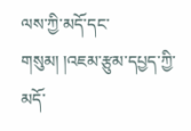ལས་ཀྱི་མདོ་དང་གསུམ། །འཇམ་རྩུམ་དཔྱད་ཀྱི་མདོ་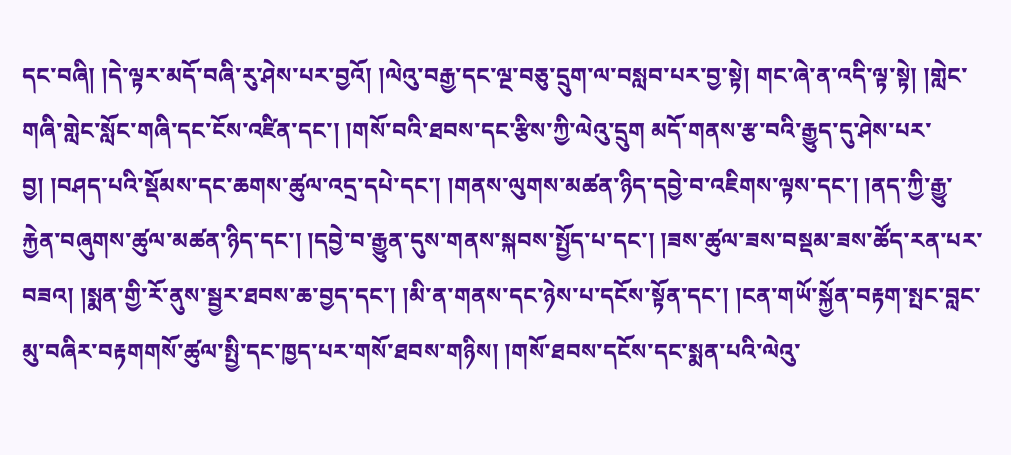དང་བཞི། །དེ་ལྟར་མདོ་བཞི་རུ་ཤེས་པར་བྱའོ། །ལེའུ་བརྒྱ་དང་ལྔ་བཅུ་དྲུག་ལ་བསླབ་པར་བྱ་སྟེ། གང་ཞེ་ན་འདི་ལྟ་སྟེ། །གླེང་གཞི་གླེང་སློང་གཞི་དང་ངོས་འཛིན་དང་། །གསོ་བའི་ཐབས་དང་རྩིས་ཀྱི་ལེའུ་དྲུག མདོ་གནས་རྩ་བའི་རྒྱུད་དུ་ཤེས་པར་བྱ། །བཤད་པའི་སྡོམས་དང་ཆགས་ཚུལ་འདྲ་དཔེ་དང་། །གནས་ལུགས་མཚན་ཉིད་དབྱེ་བ་འཇིགས་ལྟས་དང་། །ནད་ཀྱི་རྒྱུ་རྐྱེན་བཞུགས་ཚུལ་མཚན་ཉིད་དང་། །དབྱེ་བ་རྒྱུན་དུས་གནས་སྐབས་སྤྱོད་པ་དང་། །ཟས་ཚུལ་ཟས་བསྡམ་ཟས་ཚོད་རན་པར་བཟའ། །སྨན་གྱི་རོ་ནུས་སྦྱར་ཐབས་ཆ་བྱད་དང་། །མི་ན་གནས་དང་ཉེས་པ་དངོས་སྟོན་དང་། །ངན་གཡོ་སྐྱོན་བརྟག་སྤང་བླང་མུ་བཞིར་བརྟགགསོ་ཚུལ་སྤྱི་དང་ཁྱད་པར་གསོ་ཐབས་གཉིས། །གསོ་ཐབས་དངོས་དང་སྨན་པའི་ལེའུ་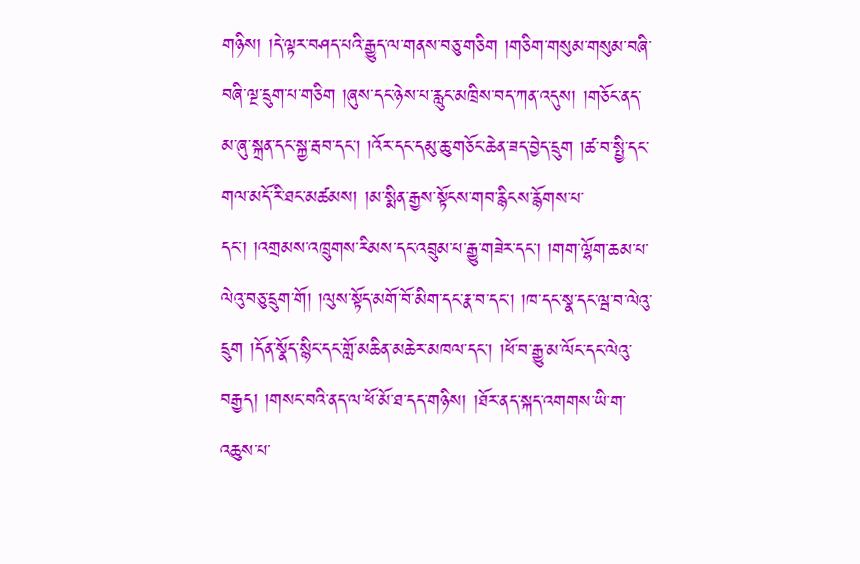གཉིས། །དེ་ལྟར་བཤད་པའི་རྒྱུད་ལ་གནས་བཅུ་གཅིག །གཅིག་གསུམ་གསུམ་བཞི་བཞི་ལྔ་དྲུག་པ་གཅིག །ཞུས་དང་ཉེས་པ་རླུང་མཁྲིས་བད་ཀན་འདུས། །གཅོང་ནད་མ་ཞུ་སྐྲན་དང་སྐྱ་རྦབ་དང་། །འོར་དང་དམུ་ཆུ་གཅོང་ཆེན་ཟད་བྱེད་དྲུག །ཚ་བ་སྤྱི་དང་གལ་མདོ་རི་ཐང་མཚམས། །མ་སྨིན་རྒྱས་སྟོངས་གབ་རྙིངས་རྙོགས་པ་དང་། །འགྲམས་འཁྲུགས་རིམས་དང་འབྲུམ་པ་རྒྱུ་གཟེར་དང་། །གག་ལྷོག་ཆམ་པ་ལེའུ་བཅུ་དྲུག་གོ། །ལུས་སྟོད་མགོ་བོ་མིག་དང་རྣ་བ་དང་། །ཁ་དང་སྣ་དང་ལྦ་བ་ལེའུ་དྲུག །དོན་སྣོད་སྙིང་དང་གློ་མཆིན་མཆེར་མཁལ་དང་། །ཕོ་བ་རྒྱུ་མ་ལོང་དང་ལེའུ་བརྒྱད། །གསང་བའི་ནད་ལ་ཕོ་མོ་ཐ་དད་གཉིས། །ཐོར་ནད་སྐད་འགགས་ཡི་ག་འཆུས་པ་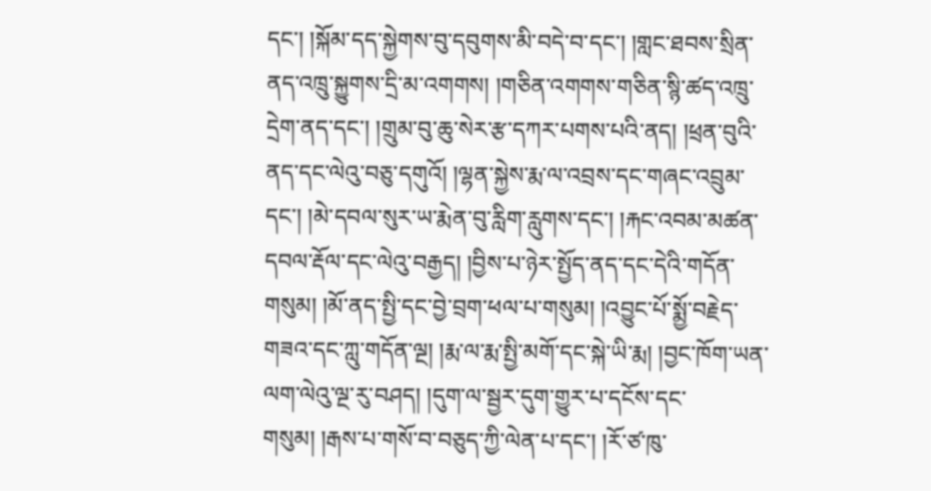དང་། །སྐོམ་དད་སྐྱེགས་བུ་དབུགས་མི་བདེ་བ་དང་། །གླང་ཐབས་སྲིན་ནད་འཁྲུ་སྐྱུགས་དྲི་མ་འགགས། །གཅིན་འགགས་གཅིན་སྙི་ཚད་འཁྲུ་དྲེག་ནད་དང་། །གྲུམ་བུ་ཆུ་སེར་རྩ་དཀར་པགས་པའི་ནད། །ཕྲན་བུའི་ནད་དང་ལེའུ་བཅུ་དགུའོ། །ལྷན་སྐྱེས་རྨ་ལ་འབྲས་དང་གཞང་འབྲུམ་དང་། །མེ་དབལ་སུར་ཡ་རྨེན་བུ་རླིག་རླུགས་དང་། །རྐང་འབམ་མཚན་དབལ་རྡོལ་དང་ལེའུ་བརྒྱད། །བྱིས་པ་ཉེར་སྤྱོད་ནད་དང་དེའི་གདོན་གསུམ། །མོ་ནད་སྤྱི་དང་བྱེ་བྲག་ཕལ་པ་གསུམ། །འབྱུང་པོ་སྨྱོ་བརྗེད་གཟའ་དང་ཀླུ་གདོན་ལྔ། །རྨ་ལ་རྨ་སྤྱི་མགོ་དང་སྐེ་ཡི་རྨ། །བྱང་ཁོག་ཡན་ལག་ལེའུ་ལྔ་རུ་བཤད། །དུག་ལ་སྦྱར་དུག་གྱུར་པ་དངོས་དང་གསུམ། །རྒས་པ་གསོ་བ་བཅུད་ཀྱི་ལེན་པ་དང་། །རོ་ཙ་ཁུ་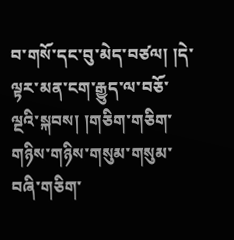བ་གསོ་དང་བུ་མེད་བཙལ། །དེ་ལྟར་མན་ངག་རྒྱུད་ལ་བཅོ་ལྔའི་སྐབས། །གཅིག་གཅིག་གཉིས་གཉིས་གསུམ་གསུམ་བཞི་གཅིག་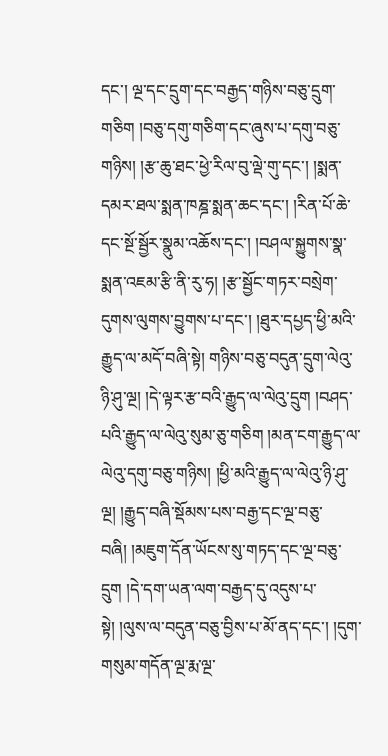དང་། ལྔ་དང་དྲུག་དང་བརྒྱད་གཉིས་བཅུ་དྲུག་གཅིག །བཅུ་དགུ་གཅིག་དང་ཞུས་པ་དགུ་བཅུ་གཉིས། །རྩ་ཆུ་ཐང་ཕྱེ་རིལ་བུ་ལྡེ་གུ་དང་། །སྨན་དམར་ཐལ་སྨན་ཁཎྜ་སྨན་ཆང་དང་། །རིན་པོ་ཆེ་དང་སྔོ་སྦྱོར་སྣུམ་འཆོས་དང་། །བཤལ་སྐྱུགས་སྣ་སྨན་འཇམ་རྩི་ནི་རུ་ཧ། །རྩ་སྦྱོང་གཏར་བསྲེག་དུགས་ལུགས་བྱུགས་པ་དང་། །ཐུར་དཔྱད་ཕྱི་མའི་རྒྱུད་ལ་མདོ་བཞི་སྟེ། གཉིས་བཅུ་བདུན་དྲུག་ལེའུ་ཉི་ཤུ་ལྔ། །དེ་ལྟར་རྩ་བའི་རྒྱུད་ལ་ལེའུ་དྲུག །བཤད་པའི་རྒྱུད་ལ་ལེའུ་སུམ་ཅུ་གཅིག །མན་ངག་རྒྱུད་ལ་ལེའུ་དགུ་བཅུ་གཉིས། །ཕྱི་མའི་རྒྱུད་ལ་ལེའུ་ཉི་ཤུ་ལྔ། །རྒྱུད་བཞི་སྡོམས་པས་བརྒྱ་དང་ལྔ་བཅུ་བཞི། །མཇུག་དོན་ཡོངས་སུ་གཏད་དང་ལྔ་བཅུ་དྲུག །དེ་དག་ཡན་ལག་བརྒྱད་དུ་འདུས་པ་སྟེ། །ལུས་ལ་བདུན་བཅུ་བྱིས་པ་མོ་ནད་དང་། །དུག་གསུམ་གདོན་ལྔ་རྨ་ལྔ་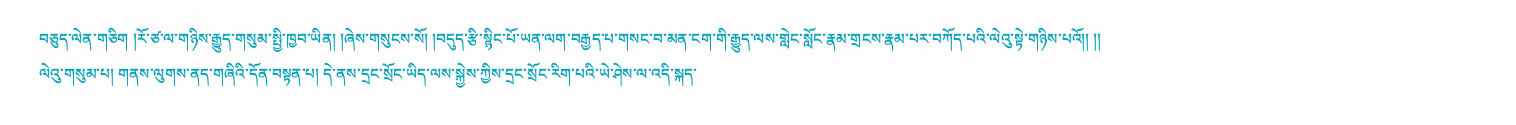བཅུད་ལེན་གཅིག །རོ་ཙ་ལ་གཉིས་རྒྱུད་གསུམ་སྤྱི་ཁྱབ་ཡིན། །ཞེས་གསུངས་སོ། །བདུད་རྩི་སྙིང་པོ་ཡན་ལག་བརྒྱད་པ་གསང་བ་མན་ངག་གི་རྒྱུད་ལས་གླེང་སློང་རྣམ་གྲངས་རྣམ་པར་བཀོད་པའི་ལེའུ་སྟེ་གཉིས་པའོ།། །།
ལེའུ་གསུམ་པ། གནས་ལུགས་ནད་གཞིའི་དོན་བསྟན་པ། དེ་ནས་དྲང་སྲོང་ཡིད་ལས་སྐྱེས་ཀྱིས་དྲང་སྲོང་རིག་པའི་ཡེ་ཤེས་ལ་འདི་སྐད་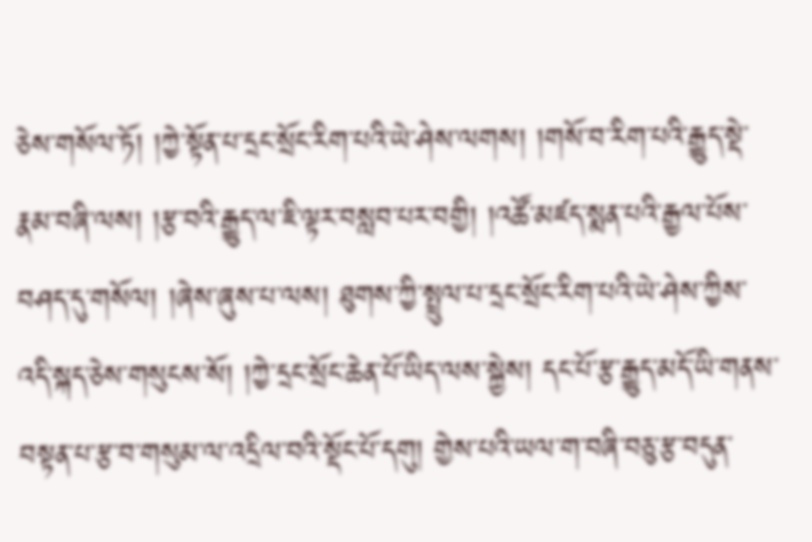ཅེས་གསོལ་ཏོ། །ཀྱེ་སྟོན་པ་དྲང་སྲོང་རིག་པའི་ཡེ་ཤེས་ལགས། །གསོ་བ་རིག་པའི་རྒྱུད་སྡེ་རྣམ་བཞི་ལས། །རྩ་བའི་རྒྱུད་ལ་ཇི་ལྟར་བསླབ་པར་བགྱི། །འཚོ་མཛད་སྨན་པའི་རྒྱལ་པོས་བཤད་དུ་གསོལ། །ཞེས་ཞུས་པ་ལས། ཐུགས་ཀྱི་སྤྲུལ་པ་དྲང་སྲོང་རིག་པའི་ཡེ་ཤེས་ཀྱིས་འདི་སྐད་ཅེས་གསུངས་སོ། །ཀྱེ་དྲང་སྲོང་ཆེན་པོ་ཡིད་ལས་སྐྱེས། དང་པོ་རྩ་རྒྱུད་མདོ་ཡི་གནས་བསྟན་པ་རྩ་བ་གསུམ་ལ་འདྲིལ་བའི་སྡོང་པོ་དགུ། གྱེས་པའི་ཡལ་ག་བཞི་བཅུ་རྩ་བདུན་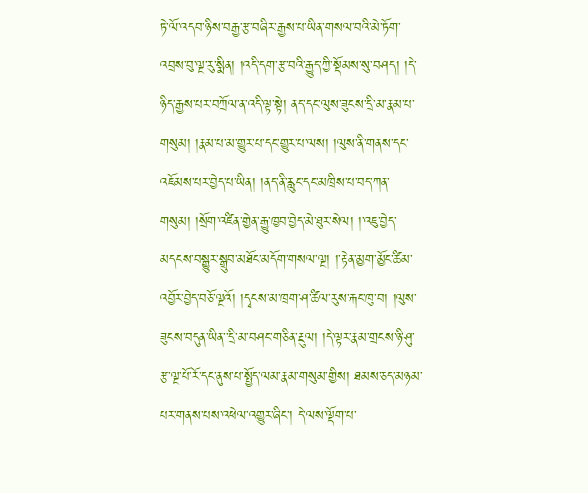ཏེ་ལོ་འདབ་ཉིས་བརྒྱ་རྩ་བཞིར་རྒྱས་པ་ཡིན་གསལ་བའི་མེ་ཏོག་འབྲས་བུ་ལྔ་རུ་སྨིན། །འདི་དག་རྩ་བའི་རྒྱུད་ཀྱི་སྡོམས་སུ་བཤད། །དེ་ཉིད་རྒྱས་པར་བཀྲོལ་ན་འདི་ལྟ་སྟེ། ནད་དང་ལུས་ཟུངས་དྲི་མ་རྣམ་པ་གསུམ། །རྣམ་པ་མ་གྱུར་པ་དང་གྱུར་པ་ལས། །ལུས་ནི་གནས་དང་འཇོམས་པར་བྱེད་པ་ཡིན། །ནད་ནི་རླུང་དང་མཁྲིས་པ་བད་ཀན་གསུམ། །སྲོག་འཛིན་གྱེན་རྒྱུ་ཁྱབ་བྱེད་མེ་ཐུར་སེལ། །་འཇུ་བྱེད་མདངས་བསྒྱུར་སྒྲུབ་མཐོང་མདོག་གསལ་ལྔ། །་རྟེན་མྱག་མྱོང་ཚིམ་འབྱོར་བྱེད་བཅོ་ལྔའོ། །དྭངས་མ་ཁྲག་ཤ་ཚིལ་རུས་རྐང་ཁུ་བ། །ལུས་ཟུངས་བདུན་ཡིན་་དྲི་མ་བཤང་གཅིན་རྔུལ། །དེ་ལྟར་རྣམ་གྲངས་ཉི་ཤུ་རྩ་ལྔ་པོ་རོ་དང་ནུས་པ་སྤྱོད་ལམ་རྣམ་གསུམ་གྱིས། ཐམས་ཅད་མཉམ་པར་གནས་པས་འཕེལ་འགྱུར་ཞིང་། དེ་ལས་ལྡོག་པ་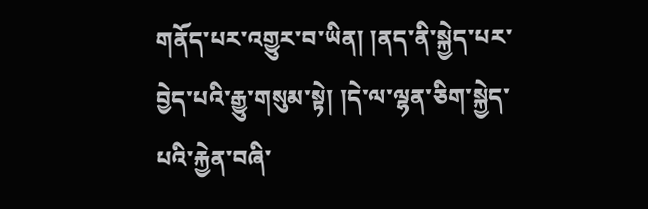གནོད་པར་འགྱུར་བ་ཡིན། །ནད་ནི་སྐྱེད་པར་བྱེད་པའི་རྒྱུ་གསུམ་སྟེ། །དེ་ལ་ལྷན་ཅིག་སྐྱེད་པའི་རྐྱེན་བཞི་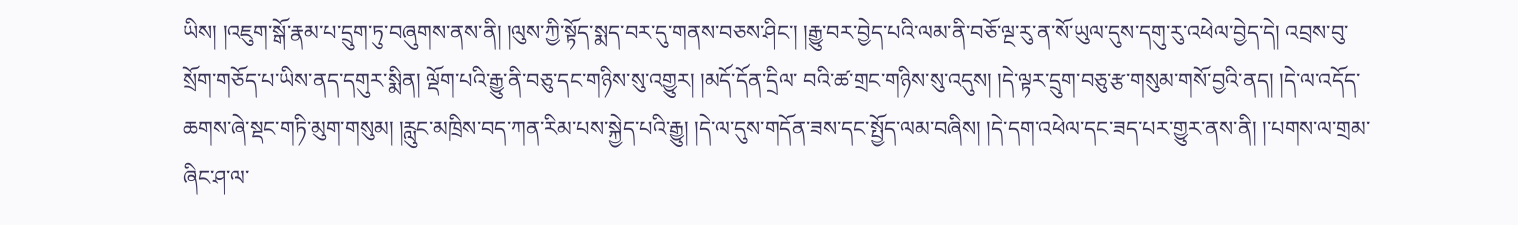ཡིས། །འཇུག་སྒོ་རྣམ་པ་དྲུག་ཏུ་བཞུགས་ནས་ནི། །ལུས་ཀྱི་སྟོད་སྨད་བར་དུ་གནས་བཅས་ཤིང་། །རྒྱུ་བར་བྱེད་པའི་ལམ་ནི་བཅོ་ལྔ་རུ་ན་སོ་ཡུལ་དུས་དགུ་རུ་འཕེལ་བྱེད་དེ། འབྲས་བུ་སྲོག་གཅོད་པ་ཡིས་ནད་དགུར་སྨིན། ལྡོག་པའི་རྒྱུ་ནི་བཅུ་དང་གཉིས་སུ་འགྱུར། །མདོ་དོན་དྲིལ་ བའི་ཚ་གྲང་གཉིས་སུ་འདུས། །དེ་ལྟར་དྲུག་བཅུ་རྩ་གསུམ་གསོ་བྱའི་ནད། །དེ་ལ་འདོད་ཆགས་ཞེ་སྡང་གཏི་མུག་གསུམ། །རླུང་མཁྲིས་བད་ཀན་རིམ་པས་སྐྱེད་པའི་རྒྱུ། །དེ་ལ་དུས་གདོན་ཟས་དང་སྤྱོད་ལམ་བཞིས། །དེ་དག་འཕེལ་དང་ཟད་པར་གྱུར་ནས་ནི། །་པགས་ལ་གྲམ་ཞིང་ཤ་ལ་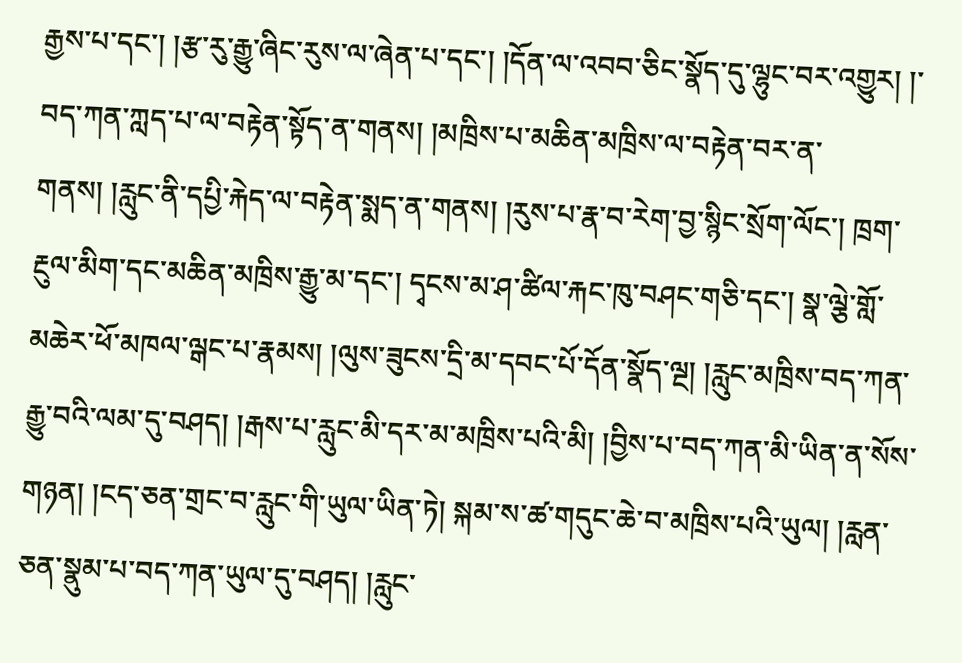རྒྱས་པ་དང་། །རྩ་རུ་རྒྱུ་ཞིང་རུས་ལ་ཞེན་པ་དང་། །དོན་ལ་འབབ་ཅིང་སྣོད་དུ་ལྷུང་བར་འགྱུར། །་བད་ཀན་ཀླད་པ་ལ་བརྟེན་སྟོད་ན་གནས། །མཁྲིས་པ་མཆིན་མཁྲིས་ལ་བརྟེན་བར་ན་གནས། །རླུང་ནི་དཔྱི་རྐེད་ལ་བརྟེན་སྨད་ན་གནས། །རུས་པ་རྣ་བ་རེག་བྱ་སྙིང་སྲོག་ལོང་། ཁྲག་རྔུལ་མིག་དང་མཆིན་མཁྲིས་རྒྱུ་མ་དང་། དྭངས་མ་ཤ་ཚིལ་རྐང་ཁུ་བཤང་གཅི་དང་། སྣ་ལྕེ་གློ་མཆེར་ཕོ་མཁལ་ལྒང་པ་རྣམས། །ལུས་ཟུངས་དྲི་མ་དབང་པོ་དོན་སྣོད་ལྔ། །རླུང་མཁྲིས་བད་ཀན་རྒྱུ་བའི་ལམ་དུ་བཤད། །རྒས་པ་རླུང་མི་དར་མ་མཁྲིས་པའི་མི། །བྱིས་པ་བད་ཀན་མི་ཡིན་ན་སོས་གཉན། །ངད་ཅན་གྲང་བ་རླུང་གི་ཡུལ་ཡིན་ཏེ། སྐམ་ས་ཚ་གདུང་ཆེ་བ་མཁྲིས་པའི་ཡུལ། །རླན་ཅན་སྣུམ་པ་བད་ཀན་ཡུལ་དུ་བཤད། །རླུང་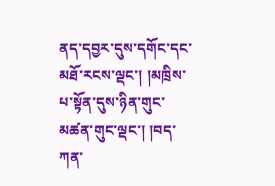ནད་དབྱར་དུས་དགོང་དང་མཐོ་རངས་ལྡང་། །མཁྲིས་པ་སྟོན་དུས་ཉིན་གུང་མཚན་གུང་ལྡང་། །བད་ཀན་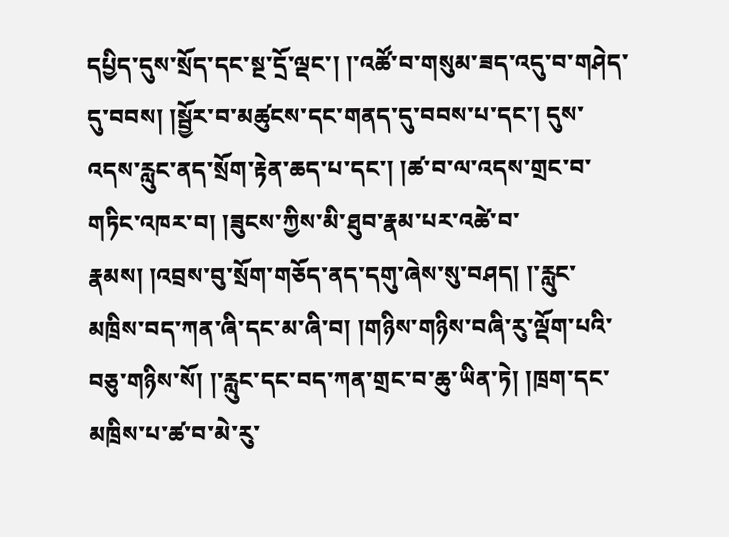དཔྱིད་དུས་སྲོད་དང་སྔ་དྲོ་ལྡང་། །་འཚོ་བ་གསུམ་ཟད་འདུ་བ་གཤེད་དུ་བབས། །སྦྱོར་བ་མཚུངས་དང་གནད་དུ་བབས་པ་དང་། དུས་འདས་རླུང་ནད་སྲོག་རྟེན་ཆད་པ་དང་། །ཚ་བ་ལ་འདས་གྲང་བ་གཏིང་འཁར་བ། །ཟུངས་ཀྱིས་མི་ཐུབ་རྣམ་པར་འཚེ་བ་རྣམས། །འབྲས་བུ་སྲོག་གཅོད་ནད་དགུ་ཞེས་སུ་བཤད། །་རླུང་མཁྲིས་བད་ཀན་ཞི་དང་མ་ཞི་བ། །གཉིས་གཉིས་བཞི་རུ་ལྡོག་པའི་བཅུ་གཉིས་སོ། །་རླུང་དང་བད་ཀན་གྲང་བ་ཆུ་ཡིན་ཏེ། །ཁྲག་དང་མཁྲིས་པ་ཚ་བ་མེ་རུ་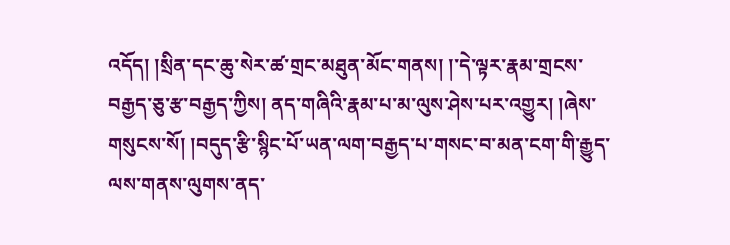འདོད། །སྲིན་དང་ཆུ་སེར་ཚ་གྲང་མཐུན་མོང་གནས། །་དེ་ལྟར་རྣམ་གྲངས་བརྒྱད་ཅུ་རྩ་བརྒྱད་ཀྱིས། ནད་གཞིའི་རྣམ་པ་མ་ལུས་ཤེས་པར་འགྱུར། །ཞེས་གསུངས་སོ། །བདུད་རྩི་སྙིང་པོ་ཡན་ལག་བརྒྱད་པ་གསང་བ་མན་ངག་གི་རྒྱུད་ལས་གནས་ལུགས་ནད་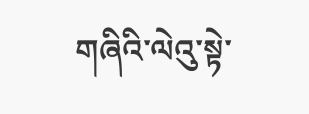གཞིའི་ལེའུ་སྟེ་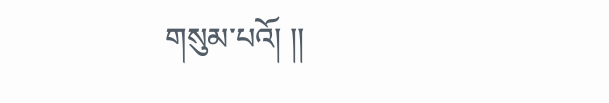གསུམ་པའོ། །།